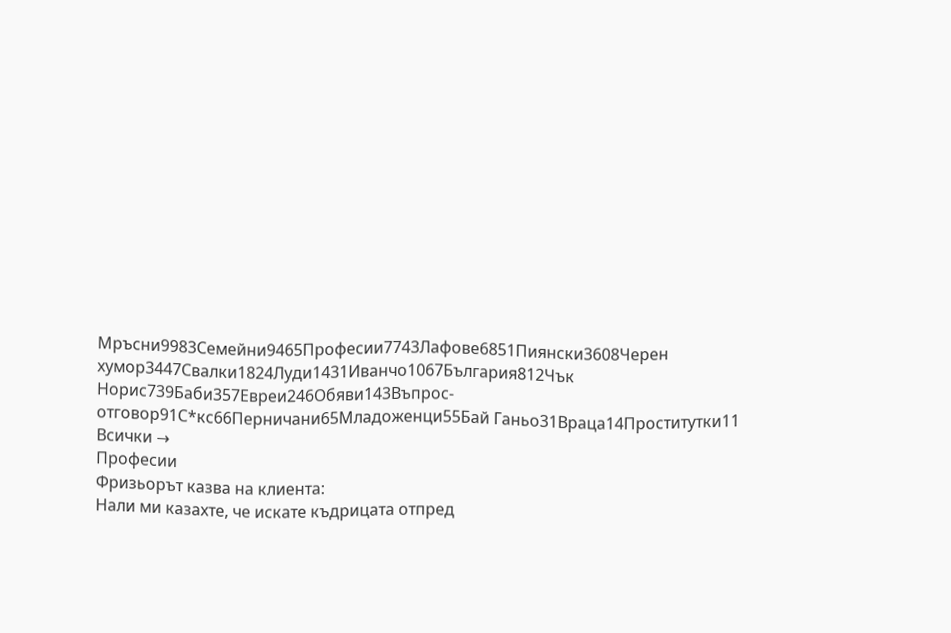Мръсни9983Семейни9465Професии7743Лафове6851Пиянски3608Черен хумор3447Свалки1824Луди1431Иванчо1067България812Чък Норис739Баби357Евреи246Обяви143Въпрос-отговор91С*кс66Перничани65Младоженци55Бай Ганьо31Враца14Проститутки11 Всички →
Професии
Фризьорът казва на клиента:
Нали ми казахте, че искате къдрицата отпред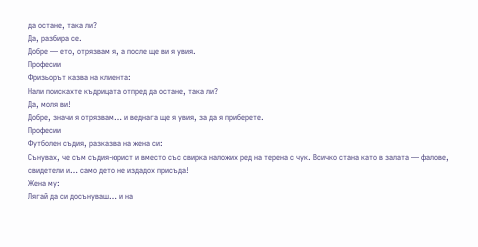да остане, така ли?
Да, разбира се.
Добре — ето, отрязвам я, а после ще ви я увия.
Професии
Фризьорът казва на клиента:
Нали поискахте къдрицата отпред да остане, така ли?
Да, моля ви!
Добре, значи я отрязвам… и веднага ще я увия, за да я приберете.
Професии
Футболен съдия, разказва на жена си:
Сънувах, че съм съдия-юрист и вместо със свирка наложих ред на терена с чук. Всичко стана като в залата — фалове, свидетели и… само дето не издадох присъда!
Жена му:
Лягай да си досънуваш… и на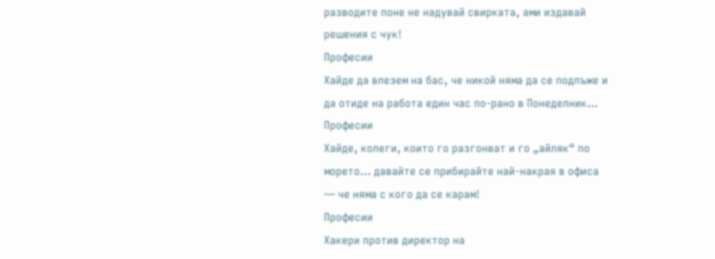разводите поне не надувай свирката, ами издавай решения с чук!
Професии
Хайде да влезем на бас, че никой няма да се подлъже и да отиде на работа един час по-рано в Понеделник…
Професии
Хайде, колеги, които го разгонват и го „айляк“ по морето… давайте се прибирайте най-накрая в офиса — че няма с кого да се карам!
Професии
Хакери против директор на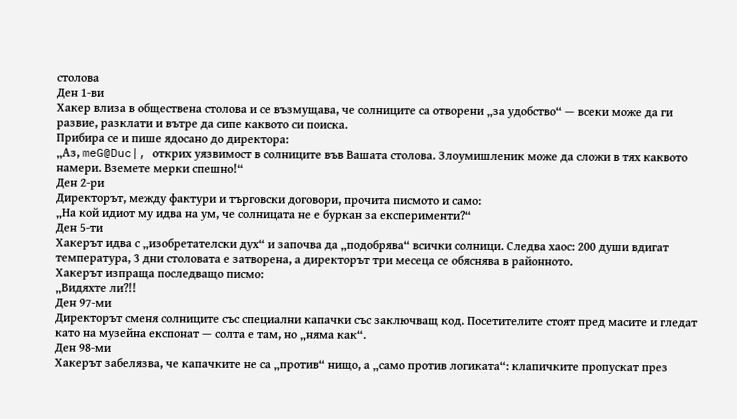столова
Ден 1-ви
Хакер влиза в обществена столова и се възмущава, че солниците са отворени „за удобство“ — всеки може да ги развие, разклати и вътре да сипе каквото си поиска.
Прибира се и пише ядосано до директора:
„Аз, meG@Duc|, открих уязвимост в солниците във Вашата столова. Злоумишленик може да сложи в тях каквото намери. Вземете мерки спешно!“
Ден 2-ри
Директорът, между фактури и търговски договори, прочита писмото и само:
„На кой идиот му идва на ум, че солницата не е буркан за експерименти?“
Ден 5-ти
Хакерът идва с „изобретателски дух“ и започва да „подобрява“ всички солници. Следва хаос: 200 души вдигат температура, 3 дни столовата е затворена, а директорът три месеца се обяснява в районното.
Хакерът изпраща последващо писмо:
„Видяхте ли?!!
Ден 97-ми
Директорът сменя солниците със специални капачки със заключващ код. Посетителите стоят пред масите и гледат като на музейна експонат — солта е там, но „няма как“.
Ден 98-ми
Хакерът забелязва, че капачките не са „против“ нищо, а „само против логиката“: клапичките пропускат през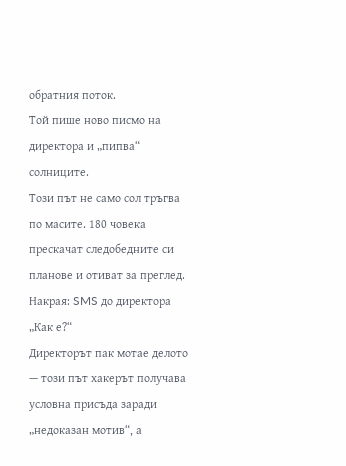обратния поток.
Той пише ново писмо на директора и „пипва“ солниците.
Този път не само сол тръгва по масите. 180 човека прескачат следобедните си планове и отиват за преглед.
Накрая: SMS до директора „Как е?“
Директорът пак мотае делото — този път хакерът получава условна присъда заради „недоказан мотив“, а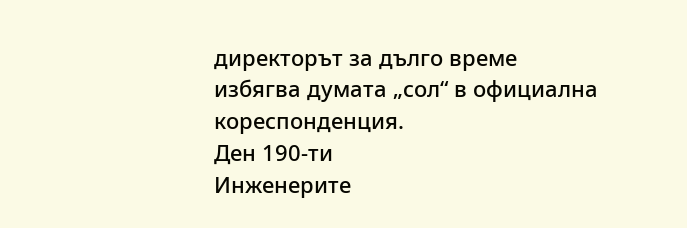директорът за дълго време избягва думата „сол“ в официална кореспонденция.
Ден 190-ти
Инженерите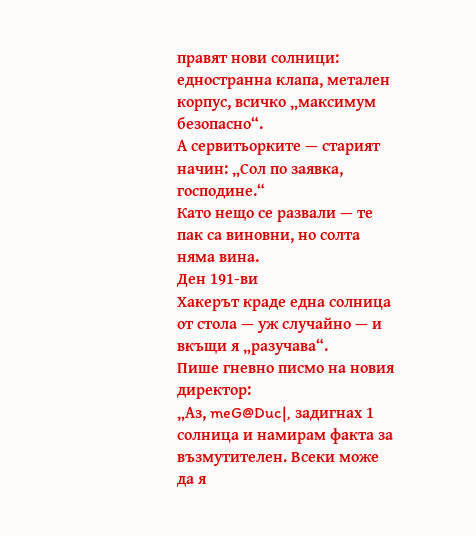правят нови солници: едностранна клапа, метален корпус, всичко „максимум безопасно“.
А сервитьорките — старият начин: „Сол по заявка, господине.“
Като нещо се развали — те пак са виновни, но солта няма вина.
Ден 191-ви
Хакерът краде една солница от стола — уж случайно — и вкъщи я „разучава“.
Пише гневно писмо на новия директор:
„Аз, meG@Duc|, задигнах 1 солница и намирам факта за възмутителен. Всеки може да я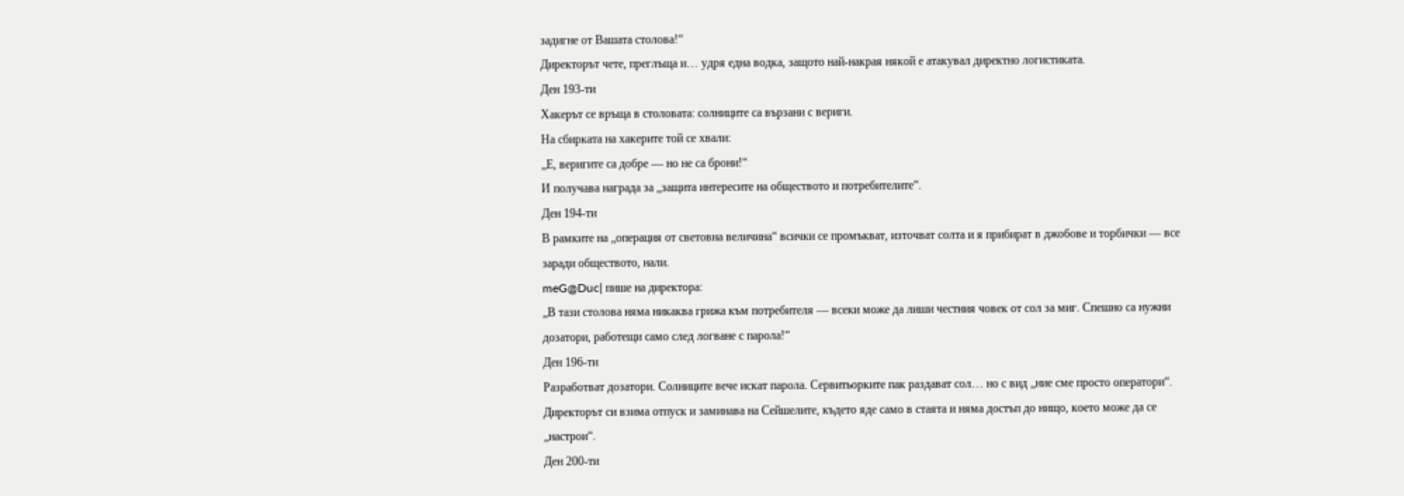задигне от Вашата столова!“
Директорът чете, преглъща и… удря една водка, защото най-накрая някой е атакувал директно логистиката.
Ден 193-ти
Хакерът се връща в столовата: солниците са вързани с вериги.
На сбирката на хакерите той се хвали:
„Е, веригите са добре — но не са брони!“
И получава награда за „защита интересите на обществото и потребителите“.
Ден 194-ти
В рамките на „операция от световна величина“ всички се промъкват, източват солта и я прибират в джобове и торбички — все заради обществото, нали.
meG@Duc| пише на директора:
„В тази столова няма никаква грижа към потребителя — всеки може да лиши честния човек от сол за миг. Спешно са нужни дозатори, работещи само след логване с парола!“
Ден 196-ти
Разработват дозатори. Солниците вече искат парола. Сервитьорките пак раздават сол… но с вид „ние сме просто оператори“.
Директорът си взима отпуск и заминава на Сейшелите, където яде само в стаята и няма достъп до нищо, което може да се „настрои“.
Ден 200-ти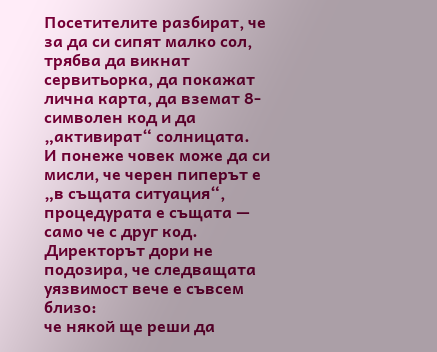Посетителите разбират, че за да си сипят малко сол, трябва да викнат сервитьорка, да покажат лична карта, да вземат 8-символен код и да „активират“ солницата.
И понеже човек може да си мисли, че черен пиперът е „в същата ситуация“, процедурата е същата — само че с друг код.
Директорът дори не подозира, че следващата уязвимост вече е съвсем близо:
че някой ще реши да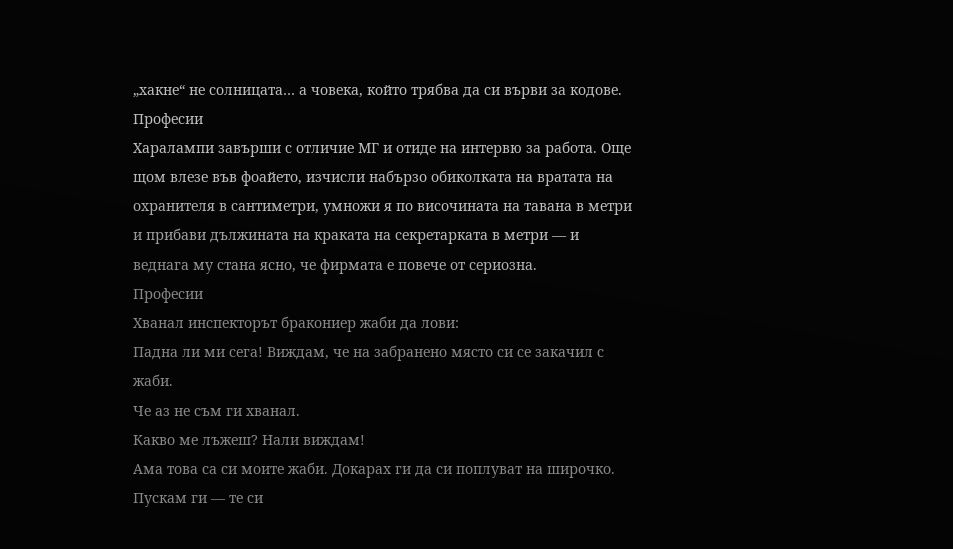„хакне“ не солницата… а човека, който трябва да си върви за кодове.
Професии
Харалампи завърши с отличие МГ и отиде на интервю за работа. Още щом влезе във фоайето, изчисли набързо обиколката на вратата на охранителя в сантиметри, умножи я по височината на тавана в метри и прибави дължината на краката на секретарката в метри — и веднага му стана ясно, че фирмата е повече от сериозна.
Професии
Хванал инспекторът бракониер жаби да лови:
Падна ли ми сега! Виждам, че на забранено място си се закачил с жаби.
Че аз не съм ги хванал.
Какво ме лъжеш? Нали виждам!
Ама това са си моите жаби. Докарах ги да си поплуват на широчко. Пускам ги — те си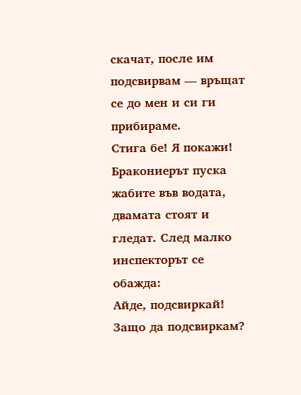скачат, после им подсвирвам — връщат се до мен и си ги прибираме.
Стига бе! Я покажи!
Бракониерът пуска жабите във водата, двамата стоят и гледат. След малко инспекторът се обажда:
Айде, подсвиркай!
Защо да подсвиркам?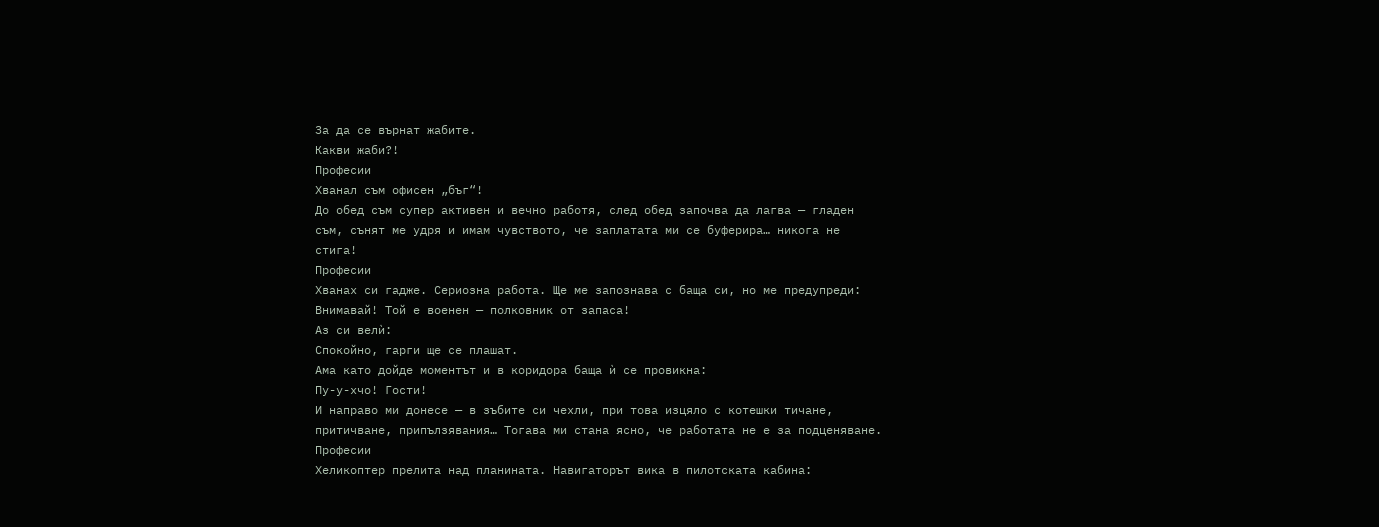За да се върнат жабите.
Какви жаби?!
Професии
Хванал съм офисен „бъг“!
До обед съм супер активен и вечно работя, след обед започва да лагва — гладен съм, сънят ме удря и имам чувството, че заплатата ми се буферира… никога не стига!
Професии
Хванах си гадже. Сериозна работа. Ще ме запознава с баща си, но ме предупреди:
Внимавай! Той е военен — полковник от запаса!
Аз си велѝ:
Спокойно, гарги ще се плашат.
Ама като дойде моментът и в коридора баща ѝ се провикна:
Пу-у-хчо! Гости!
И направо ми донесе — в зъбите си чехли, при това изцяло с котешки тичане, притичване, припълзявания… Тогава ми стана ясно, че работата не е за подценяване.
Професии
Хеликоптер прелита над планината. Навигаторът вика в пилотската кабина: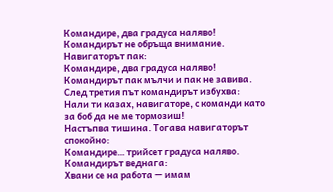Командире, два градуса наляво!
Командирът не обръща внимание. Навигаторът пак:
Командире, два градуса наляво!
Командирът пак мълчи и пак не завива. След третия път командирът избухва:
Нали ти казах, навигаторе, с команди като за боб да не ме тормозиш!
Настъпва тишина. Тогава навигаторът спокойно:
Командире… трийсет градуса наляво.
Командирът веднага:
Хвани се на работа — имам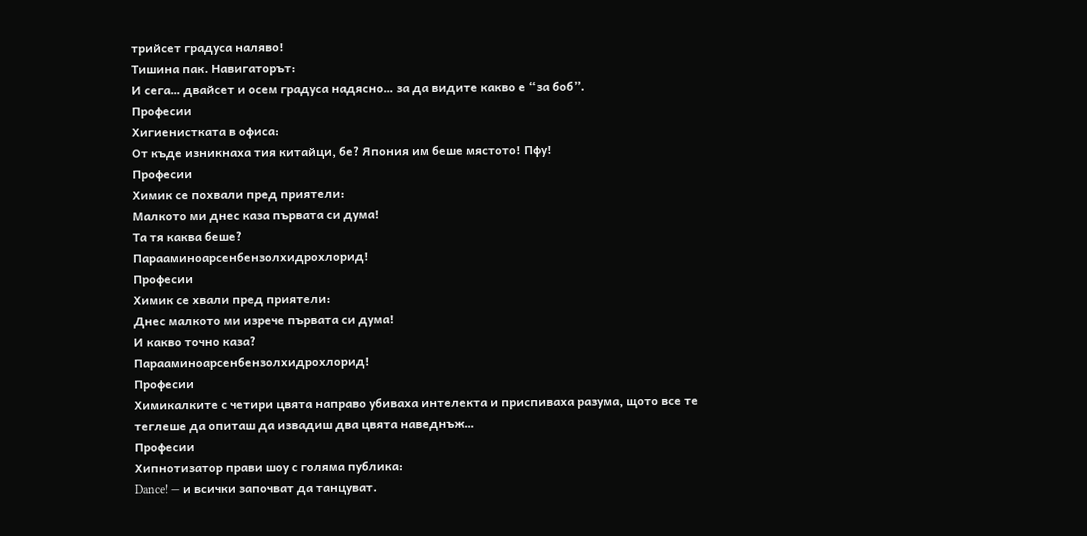трийсет градуса наляво!
Тишина пак. Навигаторът:
И сега… двайсет и осем градуса надясно… за да видите какво е “за боб”.
Професии
Хигиенистката в офиса:
От къде изникнаха тия китайци, бе? Япония им беше мястото! Пфу!
Професии
Химик се похвали пред приятели:
Малкото ми днес каза първата си дума!
Та тя каква беше?
Парааминоарсенбензолхидрохлорид!
Професии
Химик се хвали пред приятели:
Днес малкото ми изрече първата си дума!
И какво точно каза?
Парааминоарсенбензолхидрохлорид!
Професии
Химикалките с четири цвята направо убиваха интелекта и приспиваха разума, щото все те теглеше да опиташ да извадиш два цвята наведнъж…
Професии
Хипнотизатор прави шоу с голяма публика:
Dance! — и всички започват да танцуват.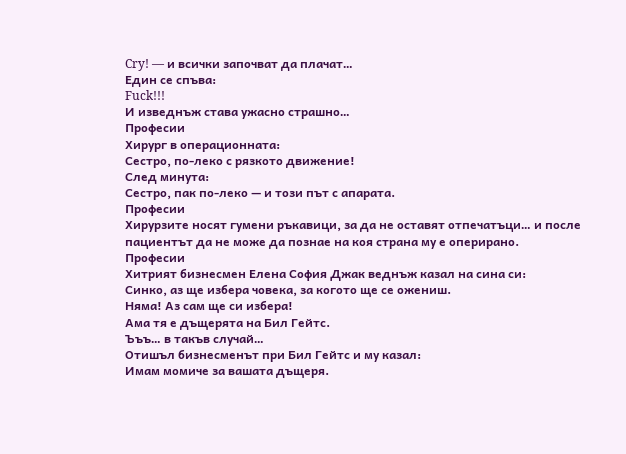Cry! — и всички започват да плачат…
Един се спъва:
Fuck!!!
И изведнъж става ужасно страшно…
Професии
Хирург в операционната:
Сестро, по-леко с рязкото движение!
След минута:
Сестро, пак по-леко — и този път с апарата.
Професии
Хирурзите носят гумени ръкавици, за да не оставят отпечатъци… и после пациентът да не може да познае на коя страна му е оперирано.
Професии
Хитрият бизнесмен Елена София Джак веднъж казал на сина си:
Синко, аз ще избера човека, за когото ще се ожениш.
Няма! Аз сам ще си избера!
Ама тя е дъщерята на Бил Гейтс.
Ъъъ… в такъв случай…
Отишъл бизнесменът при Бил Гейтс и му казал:
Имам момиче за вашата дъщеря.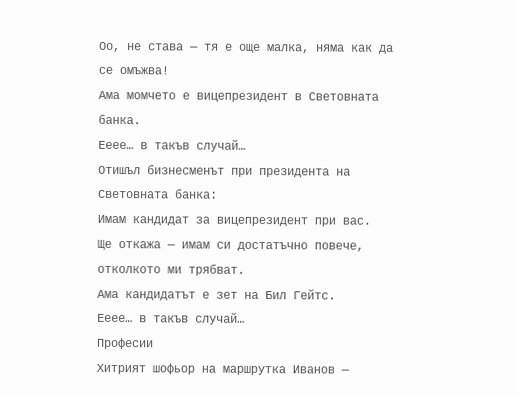Оо, не става — тя е още малка, няма как да се омъжва!
Ама момчето е вицепрезидент в Световната банка.
Ееее… в такъв случай…
Отишъл бизнесменът при президента на Световната банка:
Имам кандидат за вицепрезидент при вас.
Ще откажа — имам си достатъчно повече, отколкото ми трябват.
Ама кандидатът е зет на Бил Гейтс.
Ееее… в такъв случай…
Професии
Хитрият шофьор на маршрутка Иванов —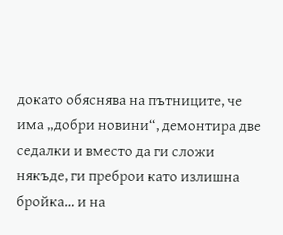докато обяснява на пътниците, че има „добри новини“, демонтира две седалки и вместо да ги сложи някъде, ги преброи като излишна бройка… и на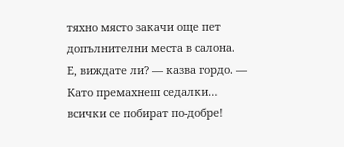тяхно място закачи още пет допълнителни места в салона.
Е, виждате ли? — казва гордо. — Като премахнеш седалки… всички се побират по-добре!